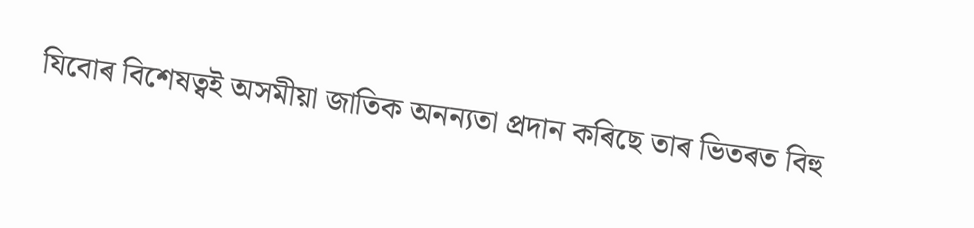যিবোৰ বিশেষত্বই অসমীয়া জাতিক অনন্যতা প্ৰদান কৰিছে তাৰ ভিতৰত বিহু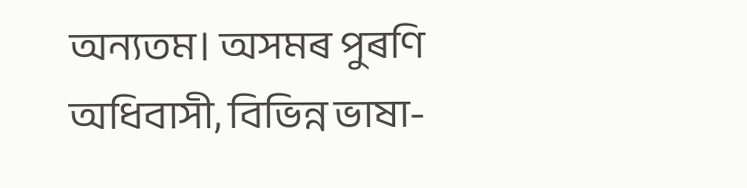অন্যতম। অসমৰ পুৰণি অধিবাসী, বিভিন্ন ভাষা-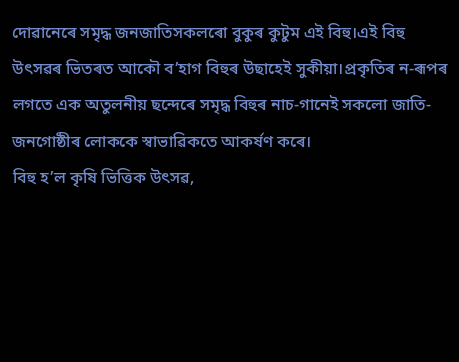দোৱানেৰে সমৃদ্ধ জনজাতিসকলৰো বুকুৰ কুটুম এই বিহু।এই বিহু উৎসৱৰ ভিতৰত আকৌ ব’হাগ বিহুৰ উছাহেই সুকীয়া।প্ৰকৃতিৰ ন-ৰূপৰ লগতে এক অতুলনীয় ছন্দেৰে সমৃদ্ধ বিহুৰ নাচ-গানেই সকলো জাতি-জনগোষ্ঠীৰ লোককে স্বাভাৱিকতে আকৰ্ষণ কৰে।
বিহু হ’ল কৃষি ভিত্তিক উৎসৱ,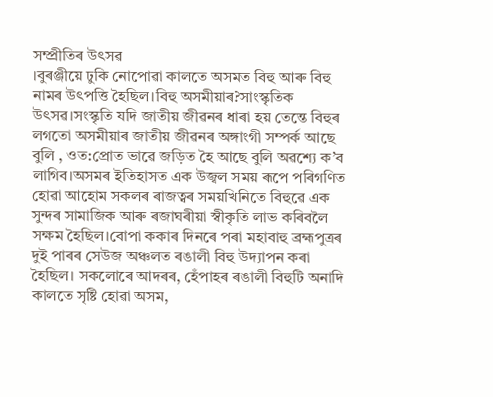সম্প্ৰীতিৰ উৎসৱ
।বুৰঞ্জীয়ে ঢুকি নোপোৱা কালতে অসমত বিহু আৰু বিহু নামৰ উৎপত্তি হৈছিল।বিহু অসমীয়াৰ?সাংস্কৃতিক উৎসৱ।সংস্কৃতি যদি জাতীয় জীৱনৰ ধাৰা হয় তেন্তে বিহুৰ লগতো অসমীয়াৰ জাতীয় জীৱনৰ অঙ্গাংগী সম্পৰ্ক আছে বুলি , ওত:প্ৰোত ভাৱে জড়িত হৈ আছে বুলি অৱশ্যে ক’ব লাগিব।অসমৰ ইতিহাসত এক উজ্বল সময় ৰূপে পৰিগণিত হোৱা আহোম সকলৰ ৰাজত্বৰ সময়খিনিতে বিহুৱে এক সুন্দৰ সামাজিক আৰু ৰজাঘৰীয়া স্বীকৃতি লাভ কৰিবলৈ সক্ষম হৈছিল।বোপা ককাৰ দিনৰে পৰা মহাবাহু ব্ৰহ্মপুত্ৰৰ দুই পাৰৰ সেউজ অঞ্চলত ৰঙালী বিহু উদ্যাপন কৰা হৈছিল। সকলোৰে আদৰৰ, হেঁপাহৰ ৰঙালী বিহুটি অনাদি কালতে সৃষ্টি হোৱা অসম,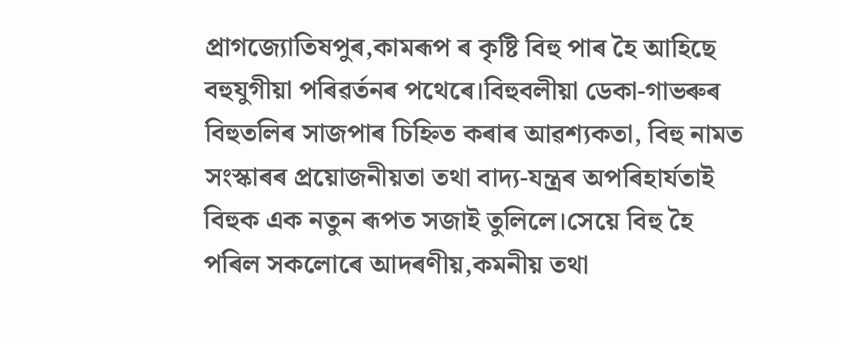প্ৰাগজ্যোতিষপুৰ,কামৰূপ ৰ কৃষ্টি বিহু পাৰ হৈ আহিছে বহুযুগীয়া পৰিৱৰ্তনৰ পথেৰে।বিহুবলীয়া ডেকা-গাভৰুৰ বিহুতলিৰ সাজপাৰ চিহ্নিত কৰাৰ আৱশ্যকতা, বিহু নামত সংস্কাৰৰ প্ৰয়োজনীয়তা তথা বাদ্য-যন্ত্ৰৰ অপৰিহাৰ্যতাই বিহুক এক নতুন ৰূপত সজাই তুলিলে।সেয়ে বিহু হৈ পৰিল সকলোৰে আদৰণীয়,কমনীয় তথা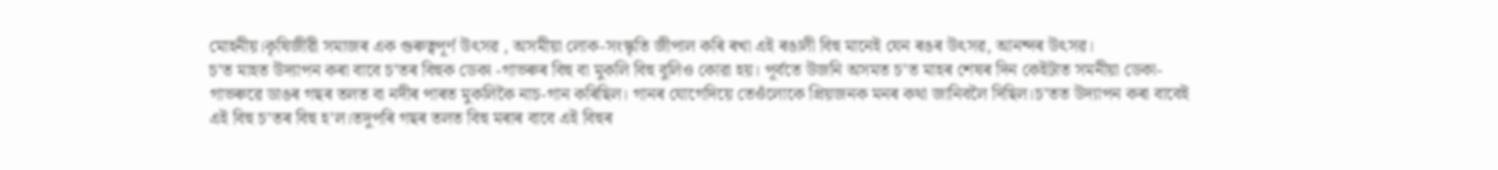মোহনীয়।কৃষিজীৱী সমাজৰ এক গুৰুত্বপূৰ্ণ উৎসৱ , অসমীয়া লোক-সংস্কৃতি জীপাল কৰি ৰখা এই ৰঙালী বিহু মানেই যেন ৰঙৰ উৎসৱ, আনন্দৰ উৎসৱ।
চ’ত মাহত উদ্যাপন কৰা বাবে চ’তৰ বিহুক ডেকা -গাভৰুৰ বিহু বা মুকলি বিহু বুলিও কোৱা হয়। পূৰ্বতে উজনি অসমত চ’ত মাহৰ শেষৰ দিন কেইটাত সমনীয়া ডেকা- গাভৰুৱে ডাঙৰ গছৰ তলত বা নদীৰ পাৰত মুকলিকৈ নাচ-গান কৰিছিল। গানৰ যোগেদিয়ে তেওঁলোকে প্ৰিয়জনক মনৰ কথা জানিবলৈ দিছিল।চ’তত উদ্যাপন কৰা বাবেই এই বিহু চ’তৰ বিহু হ’ল।তদুপৰি গছৰ তলত বিহু মৰাৰ বাবে এই বিহুৰ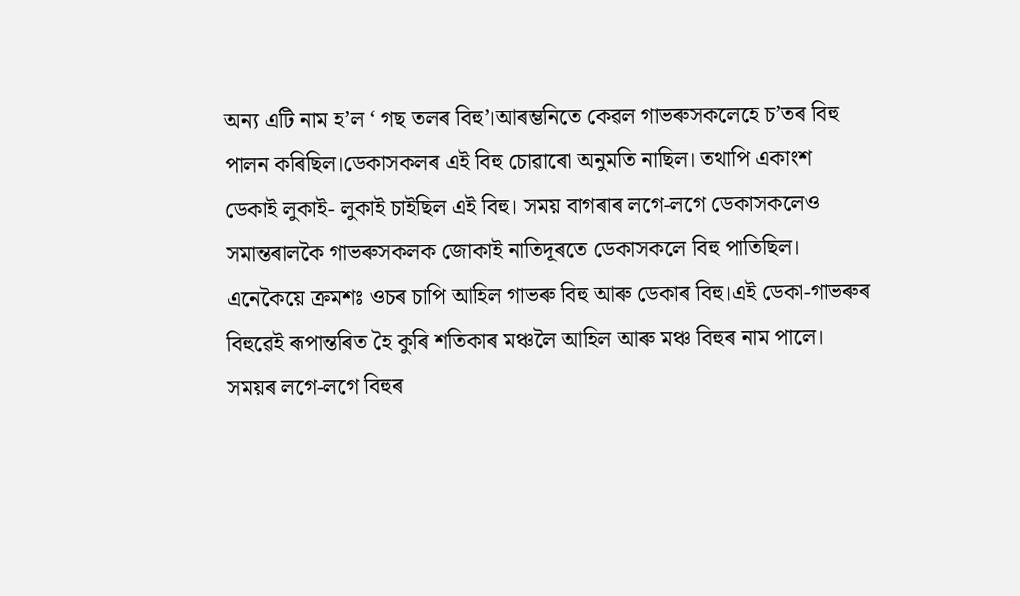অন্য এটি নাম হ’ল ‘ গছ তলৰ বিহু’।আৰম্ভনিতে কেৱল গাভৰুসকলেহে চ’তৰ বিহু পালন কৰিছিল।ডেকাসকলৰ এই বিহু চোৱাৰো অনুমতি নাছিল। তথাপি একাংশ ডেকাই লুকাই- লুকাই চাইছিল এই বিহু। সময় বাগৰাৰ লগে-লগে ডেকাসকলেও সমান্তৰালকৈ গাভৰুসকলক জোকাই নাতিদূৰতে ডেকাসকলে বিহু পাতিছিল। এনেকৈয়ে ক্ৰমশঃ ওচৰ চাপি আহিল গাভৰু বিহু আৰু ডেকাৰ বিহু।এই ডেকা-গাভৰুৰ বিহুৱেই ৰূপান্তৰিত হৈ কুৰি শতিকাৰ মঞ্চলৈ আহিল আৰু মঞ্চ বিহুৰ নাম পালে।
সময়ৰ লগে-লগে বিহুৰ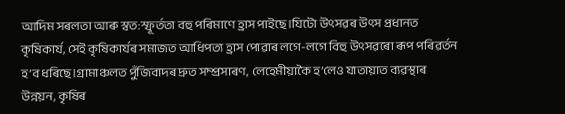আদিম সৰলতা আৰু স্বত:স্ফূৰ্ততা বহু পৰিমাণে হ্ৰাস পাইছে।যিটো উৎসৱৰ উৎস প্ৰধানত কৃষিকাৰ্য, সেই কৃষিকাৰ্যৰ সমাজত আধিপত্য হ্ৰাস পোৱাৰ লগে-লগে বিহু উৎসৱৰো ৰূপ পৰিৱৰ্তন হ’ব ধৰিছে।গ্ৰামাঞ্চলত পুঁজিবাদৰ দ্ৰুত সম্প্ৰসাৰণ, লেহেমীয়াকৈ হ’লেও যাতায়াত ব্যৱস্থাৰ উন্নয়ন, কৃষিৰ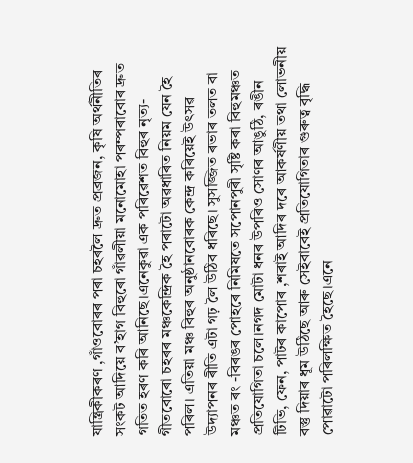যান্ত্ৰিকীকৰণ ,গাঁওবোৰৰ পৰা চহৰলৈ দ্ৰুত প্ৰব্ৰজন, কৃষি অৰ্থনীতিৰ সংকট আদিয়ে ব’হাগ বিহুৰো গাঁৱলীয়া মনোমোহা পৰম্পৰাবোৰ দ্ৰুত গতিত হৰণ কৰি আনিছে।এনেকুৱা এক পৰিৱেশত বিহুৰ নৃত্য-গীতবোৰো চহৰৰ মঞ্চকেন্দ্ৰিক হৈ পৰাটো অৱধাৰিত নিয়ম যেন হৈ পৰিল। এতিয়া মঞ্চ বিহুৰ অনুষ্ঠানবোৰক কেন্দ্ৰ কৰিয়েই উৎসৱ উদ্যাপনৰ ৰীতি এটা গঢ় লৈ উঠিব ধৰিছে। সুসজ্জিত ৰভাৰ তলত বা মঞ্চত ৰং -বিৰঙৰ পোহৰে নিমিষতে সপোনপুৰী সৃষ্টি কৰা বিহুমঞ্চত প্ৰতিযোগিতা চলে।নগদ মোটা ধনৰ উপৰিও সোণৰ আঙুঠি, ৰঙীন টিভি, ফেন, পাটৰ কাপোৰ ,শৰাই আদিৰ দৰে আকৰ্ষণীয় তথা লোভনীয় বস্তু দিয়াৰ ধূম উঠিছে আৰু সেইবাবেই প্ৰতিযোগিতাৰ গুৰুত্ব বৃদ্ধি পোৱাটো পৰিলক্ষিত হৈছে।এনে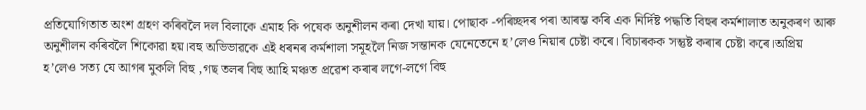প্ৰতিযোগিতাত অংশ গ্ৰহণ কৰিবলৈ দল বিলাকে এমাহ কি পষেক অনুশীলন কৰা দেখা যায়। পোছাক -পৰিচ্ছদৰ পৰা আৰম্ভ কৰি এক নিৰ্দিষ্ট পদ্ধতি বিহুৰ কৰ্মশালাত অনুকৰণ আৰু অনুশীলন কৰিবলৈ শিকোৱা হয়।বহু অভিভাৱকে এই ধৰনৰ কৰ্মশালা সমূহলৈ নিজ সন্তানক যেনেতেনে হ’লেও নিয়াৰ চেষ্টা কৰে। বিচাৰকক সন্তুষ্ট কৰাৰ চেষ্টা কৰে।অপ্ৰিয় হ’লেও সত্য যে আগৰ মুকলি বিহু ,গছ তলৰ বিহু আহি মঞ্চত প্ৰৱেশ কৰাৰ লগে-লগে বিহু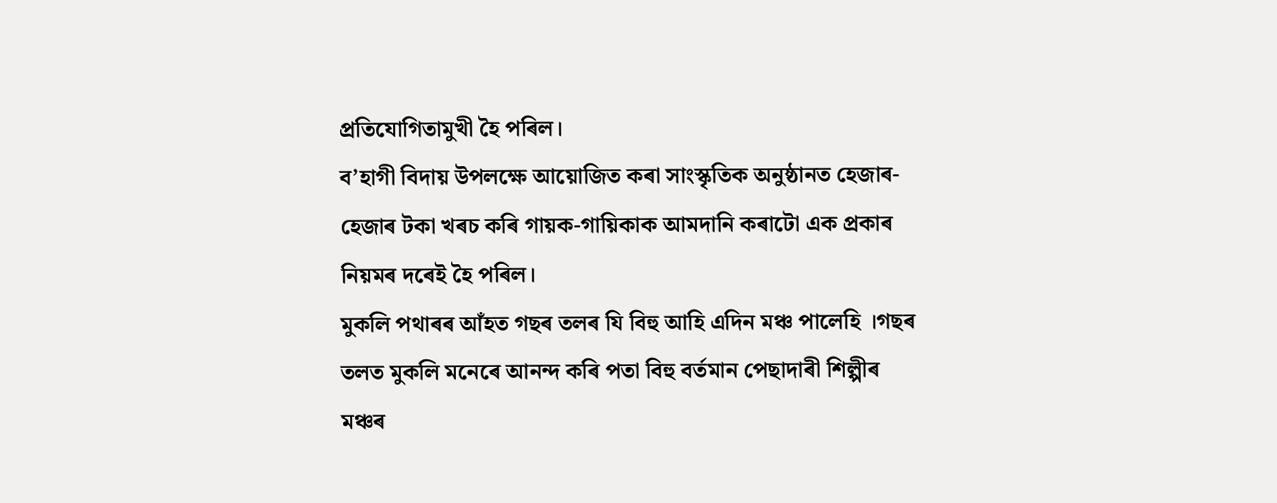প্ৰতিযোগিতামুখী হৈ পৰিল।
ব’হাগী বিদায় উপলক্ষে আয়োজিত কৰা সাংস্কৃতিক অনুষ্ঠানত হেজাৰ-হেজাৰ টকা খৰচ কৰি গায়ক-গায়িকাক আমদানি কৰাটো এক প্ৰকাৰ নিয়মৰ দৰেই হৈ পৰিল।
মুকলি পথাৰৰ আঁহত গছৰ তলৰ যি বিহু আহি এদিন মঞ্চ পালেহি ।গছৰ তলত মুকলি মনেৰে আনন্দ কৰি পতা বিহু বৰ্তমান পেছাদাৰী শিল্পীৰ মঞ্চৰ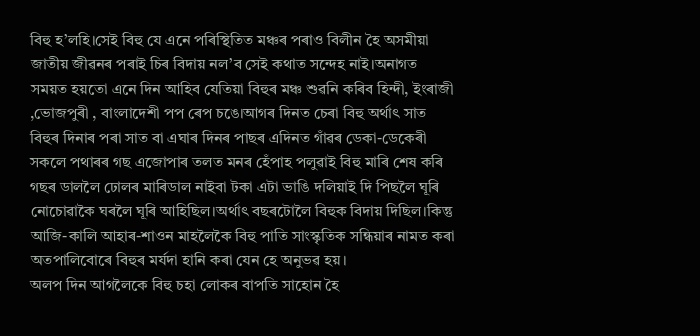বিহু হ’লহি।সেই বিহু যে এনে পৰিস্থিতিত মঞ্চৰ পৰাও বিলীন হৈ অসমীয়া জাতীয় জীৱনৰ পৰাই চিৰ বিদায় নল’ব সেই কথাত সন্দেহ নাই।অনাগত সময়ত হয়তো এনে দিন আহিব যেতিয়া বিহুৰ মঞ্চ শুৱনি কৰিব হিন্দী, ইংৰাজী ,ভোজপুৰী , বাংলাদেশী পপ ৰেপ চঙে।আগৰ দিনত চেৰা বিহু অৰ্থাৎ সাত বিহুৰ দিনাৰ পৰা সাত বা এঘাৰ দিনৰ পাছৰ এদিনত গাঁৱৰ ডেকা-ডেকেৰী সকলে পথাৰৰ গছ এজোপাৰ তলত মনৰ হেঁপাহ পলুৱাই বিহু মাৰি শেষ কৰি গছৰ ডাললৈ ঢোলৰ মাৰিডাল নাইবা টকা এটা ভাঙি দলিয়াই দি পিছলৈ ঘূৰি নোচোৱাকৈ ঘৰলৈ ঘূৰি আহিছিল।অৰ্থাৎ বছৰটোলৈ বিহুক বিদায় দিছিল।কিন্তু আজি-কালি আহাৰ-শাওন মাহলৈকৈ বিহু পাতি সাংস্কৃতিক সন্ধিয়াৰ নামত কৰা অতপালিবোৰে বিহুৰ মৰ্যদা হানি কৰা যেন হে অনুভৱ হয়।
অলপ দিন আগলৈকে বিহু চহা লোকৰ বাপতি সাহোন হৈ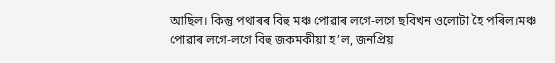আছিল। কিন্তু পথাৰৰ বিহু মঞ্চ পোৱাৰ লগে-লগে ছবিখন ওলোটা হৈ পৰিল।মঞ্চ পোৱাৰ লগে-লগে বিহু জকমকীয়া হ’ল, জনপ্ৰিয়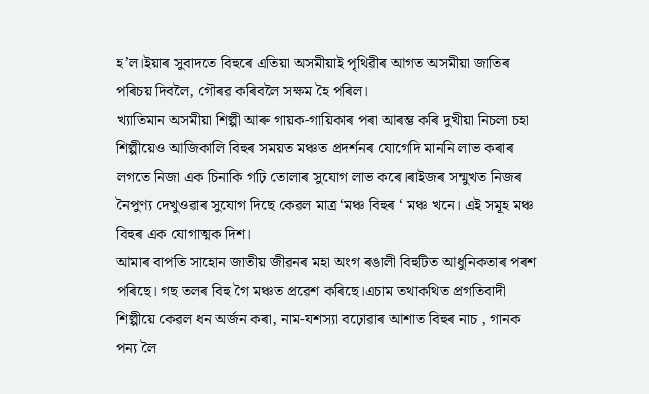হ’ল।ইয়াৰ সুবাদতে বিহুৰে এতিয়া অসমীয়াই পৃথিৱীৰ আগত অসমীয়া জাতিৰ পৰিচয় দিবলৈ, গৌৰৱ কৰিবলৈ সক্ষম হৈ পৰিল।
খ্যাতিমান অসমীয়া শিল্পী আৰু গায়ক-গায়িকাৰ পৰা আৰম্ভ কৰি দুখীয়া নিচলা চহা শিল্পীয়েও আজিকালি বিহুৰ সময়ত মঞ্চত প্ৰদৰ্শনৰ যোগেদি মাননি লাভ কৰাৰ লগতে নিজা এক চিনাকি গঢ়ি তোলাৰ সুযোগ লাভ কৰে।ৰাইজৰ সন্মুখত নিজৰ নৈপুণ্য দেখুওৱাৰ সুযোগ দিছে কেৱল মাত্ৰ ‘মঞ্চ বিহুৰ ‘ মঞ্চ খনে। এই সমূহ মঞ্চ বিহুৰ এক যোগাত্মক দিশ।
আমাৰ বাপতি সাহোন জাতীয় জীৱনৰ মহা অংগ ৰঙালী বিহুটিত আধুনিকতাৰ পৰশ পৰিছে। গছ তলৰ বিহু গৈ মঞ্চত প্ৰৱেশ কৰিছে।এচাম তথাকথিত প্ৰগতিবাদী শিল্পীয়ে কেৱল ধন অৰ্জন কৰা, নাম-যশস্যা বঢ়োৱাৰ আশাত বিহুৰ নাচ , গানক পন্য লৈ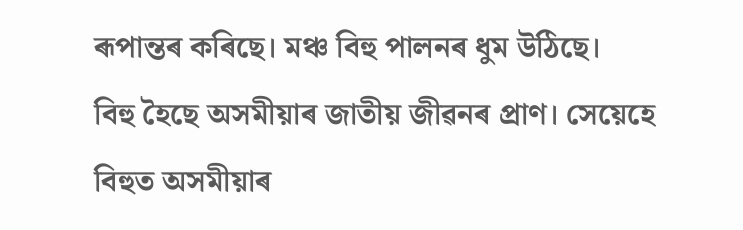ৰূপান্তৰ কৰিছে। মঞ্চ বিহু পালনৰ ধুম উঠিছে।
বিহু হৈছে অসমীয়াৰ জাতীয় জীৱনৰ প্ৰাণ। সেয়েহে বিহুত অসমীয়াৰ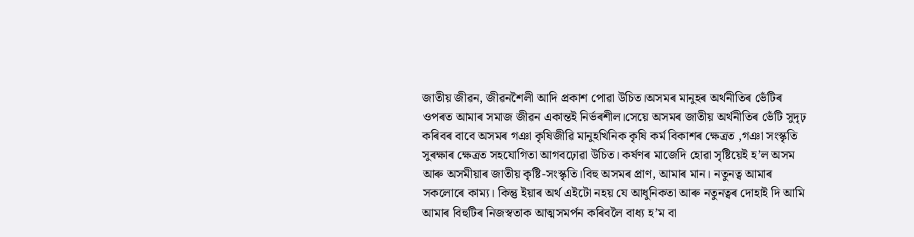জাতীয় জীৱন, জীৱনশৈলী আদি প্ৰকাশ পোৱা উচিত।অসমৰ মানুহৰ অৰ্থনীতিৰ ভেঁটিৰ ওপৰত আমাৰ সমাজ জীৱন একান্তই নিৰ্ভৰশীল।সেয়ে অসমৰ জাতীয় অৰ্থনীতিৰ ভেঁটি সুদৃঢ় কৰিবৰ বাবে অসমৰ গঞা কৃষিজীৱি মানুহখিনিক কৃষি কৰ্ম বিকাশৰ ক্ষেত্ৰত ,গঞা সংস্কৃতি সুৰক্ষাৰ ক্ষেত্ৰত সহযোগিতা আগবঢ়োৱা উচিত। কৰ্ষণৰ মাজেদি হোৱা সৃষ্টিয়েই হ’ল অসম আৰু অসমীয়াৰ জাতীয় কৃষ্টি-সংস্কৃতি।বিহু অসমৰ প্ৰাণ, আমাৰ মান। নতুনত্ব আমাৰ সকলোৰে কাম্য। কিন্তু ইয়াৰ অৰ্থ এইটো নহয় যে আধুনিকতা আৰু নতুনত্বৰ দোহাই দি আমি আমাৰ বিহুটিৰ নিজস্বতাক আত্মসমৰ্পন কৰিবলৈ বাধ্য হ’ম বা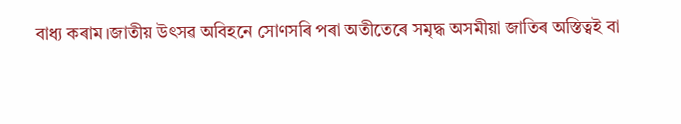বাধ্য কৰাম।জাতীয় উৎসৱ অবিহনে সোণসৰি পৰা অতীতেৰে সমৃদ্ধ অসমীয়া জাতিৰ অস্তিত্বই বা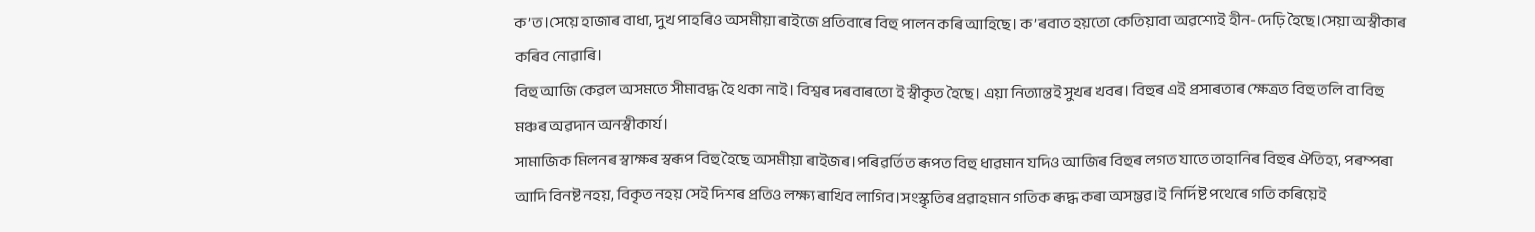ক’ত।সেয়ে হাজাৰ বাধা, দুখ পাহৰিও অসমীয়া ৰাইজে প্ৰতিবাৰে বিহু পালন কৰি আহিছে। ক’ৰবাত হয়তো কেতিয়াবা অৱশ্যেই হীন-দেঢ়ি হৈছে।সেয়া অস্বীকাৰ কৰিব নোৱাৰি।
বিহু আজি কেৱল অসমতে সীমাবদ্ধ হৈ থকা নাই। বিশ্বৰ দৰবাৰতো ই স্বীকৃত হৈছে। এয়া নিত্যান্তই সুখৰ খবৰ। বিহুৰ এই প্ৰসাৰতাৰ ক্ষেত্ৰত বিহু তলি বা বিহু মঞ্চৰ অৱদান অনস্বীকাৰ্য।
সামাজিক মিলনৰ স্বাক্ষৰ স্বৰূপ বিহু হৈছে অসমীয়া ৰাইজৰ।পৰিৱৰ্তিত ৰূপত বিহু ধাৱমান যদিও আজিৰ বিহুৰ লগত যাতে তাহানিৰ বিহুৰ ঐতিহ্য, পৰম্পৰা আদি বিনষ্ট নহয়, বিকৃত নহয় সেই দিশৰ প্ৰতিও লক্ষ্য ৰাখিব লাগিব।সংস্কৃতিৰ প্ৰৱাহমান গতিক ৰূদ্ধ কৰা অসম্ভৱ।ই নিৰ্দিষ্ট পথেৰে গতি কৰিয়েই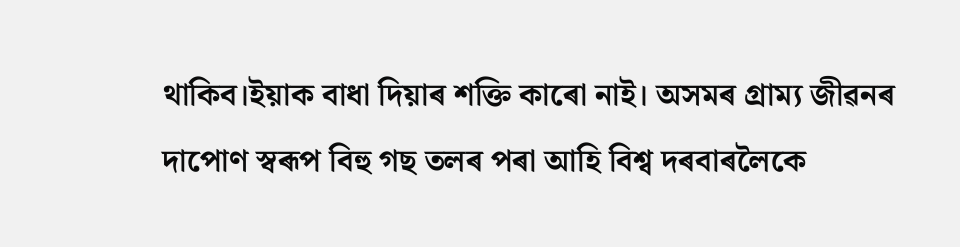থাকিব।ইয়াক বাধা দিয়াৰ শক্তি কাৰো নাই। অসমৰ গ্ৰাম্য জীৱনৰ দাপোণ স্বৰূপ বিহু গছ তলৰ পৰা আহি বিশ্ব দৰবাৰলৈকে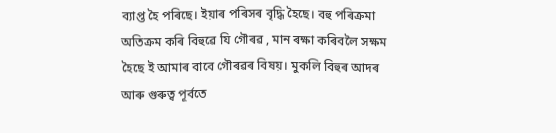ব্যাপ্ত হৈ পৰিছে। ইয়াৰ পৰিসৰ বৃদ্ধি হৈছে। বহু পৰিক্ৰমা অতিক্ৰম কৰি বিহুৱে যি গৌৰৱ , মান ৰক্ষা কৰিবলৈ সক্ষম হৈছে ই আমাৰ বাবে গৌৰৱৰ বিষয়। মুকলি বিহুৰ আদৰ আৰু গুৰুত্ব পূৰ্বতে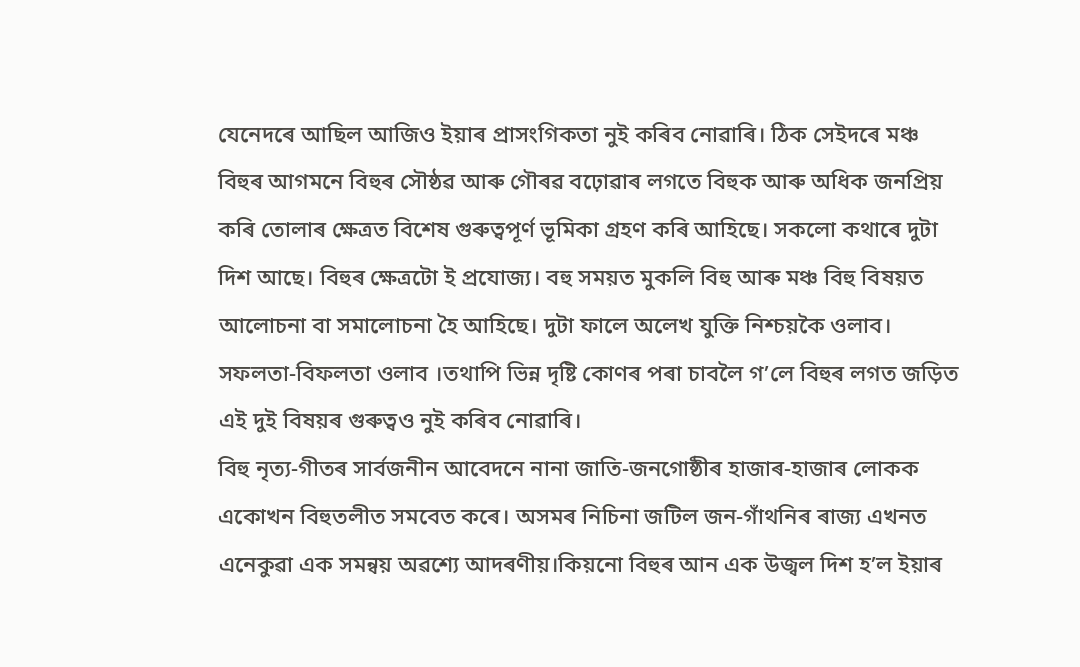যেনেদৰে আছিল আজিও ইয়াৰ প্ৰাসংগিকতা নুই কৰিব নোৱাৰি। ঠিক সেইদৰে মঞ্চ বিহুৰ আগমনে বিহুৰ সৌষ্ঠৱ আৰু গৌৰৱ বঢ়োৱাৰ লগতে বিহুক আৰু অধিক জনপ্ৰিয় কৰি তোলাৰ ক্ষেত্ৰত বিশেষ গুৰুত্বপূৰ্ণ ভূমিকা গ্ৰহণ কৰি আহিছে। সকলো কথাৰে দুটা দিশ আছে। বিহুৰ ক্ষেত্ৰটো ই প্ৰযোজ্য। বহু সময়ত মুকলি বিহু আৰু মঞ্চ বিহু বিষয়ত আলোচনা বা সমালোচনা হৈ আহিছে। দুটা ফালে অলেখ যুক্তি নিশ্চয়কৈ ওলাব। সফলতা-বিফলতা ওলাব ।তথাপি ভিন্ন দৃষ্টি কোণৰ পৰা চাবলৈ গ’লে বিহুৰ লগত জড়িত এই দুই বিষয়ৰ গুৰুত্বও নুই কৰিব নোৱাৰি।
বিহু নৃত্য-গীতৰ সাৰ্বজনীন আবেদনে নানা জাতি-জনগোষ্ঠীৰ হাজাৰ-হাজাৰ লোকক একোখন বিহুতলীত সমবেত কৰে। অসমৰ নিচিনা জটিল জন-গাঁথনিৰ ৰাজ্য এখনত এনেকুৱা এক সমন্বয় অৱশ্যে আদৰণীয়।কিয়নো বিহুৰ আন এক উজ্বল দিশ হ’ল ইয়াৰ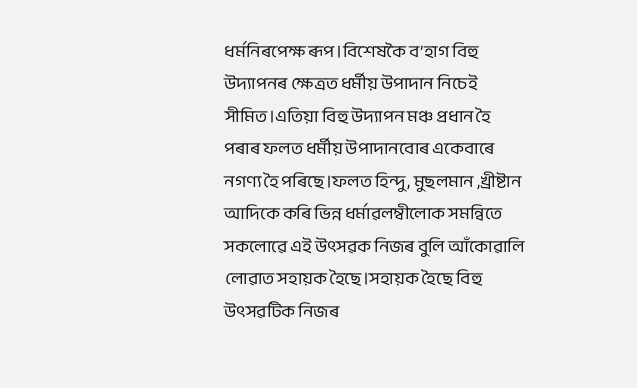ধৰ্মনিৰপেক্ষ ৰূপ।বিশেষকৈ ব’হাগ বিহু উদ্যাপনৰ ক্ষেত্ৰত ধৰ্মীয় উপাদান নিচেই সীমিত।এতিয়া বিহু উদ্যাপন মঞ্চ প্ৰধান হৈ পৰাৰ ফলত ধৰ্মীয় উপাদানবোৰ একেবাৰে নগণ্য হৈ পৰিছে।ফলত হিন্দু, মুছলমান ,খ্ৰীষ্টান আদিকে কৰি ভিন্ন ধৰ্মাৱলম্বীলোক সমন্বিতে সকলোৱে এই উৎসৱক নিজৰ বুলি আঁকোৱালি লোৱাত সহায়ক হৈছে।সহায়ক হৈছে বিহু উৎসৱটিক নিজৰ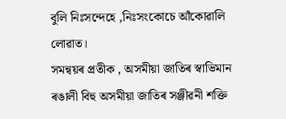বুলি নিঃসন্দেহে ,নিঃসংকোচে আঁকোৱালি লোৱাত।
সমন্বয়ৰ প্ৰতীক , অসমীয়া জাতিৰ স্বাভিমান ৰঙালী বিহু অসমীয়া জাতিৰ সঞ্জীৱনী শক্তি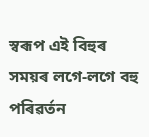স্বৰূপ এই বিহুৰ সময়ৰ লগে-লগে বহু পৰিৱৰ্তন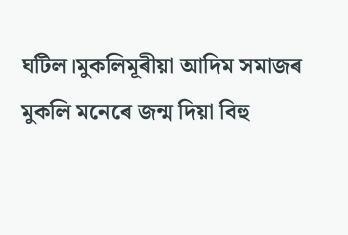ঘটিল।মুকলিমূৰীয়া আদিম সমাজৰ মুকলি মনেৰে জন্ম দিয়া বিহু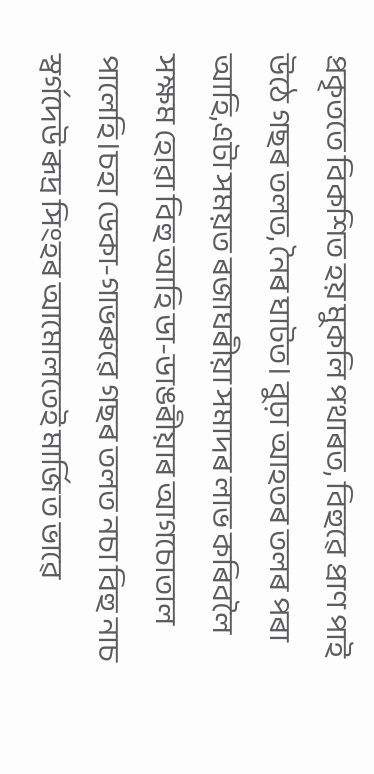প্ৰকৃততে বিকশিত হয় মুকলি পথাৰত, বিহুৱে প্ৰাণ পাই উঠে গছৰ তলত, নৈৰ ঘাটত। বুঢ়া আহতৰ তলৰ পৰা আহি,এটা সময়ত ৰজাঘৰীয়া সমাদৰ লাভ কৰিবলৈ সক্ষম হোৱা বিহু আহি ডা-ডাঙৰীয়াৰ আগচোতাল পালেহি।চহা ডেকা-গাভৰুৱে গছৰ তলত নচা বিহু নাচ স্বৰ্গদেউ ৰূদ্ৰ সিংহৰ আমোলতেই মাৰ্জিত ভাৱে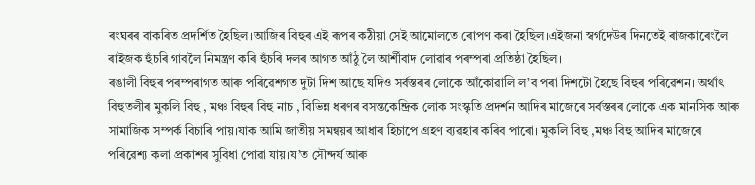ৰংঘৰৰ বাকৰিত প্ৰদৰ্শিত হৈছিল।আজিৰ বিহুৰ এই ৰূপৰ কঠীয়া সেই আমোলতে ৰোপণ কৰা হৈছিল।এইজনা স্বৰ্গদেউৰ দিনতেই ৰাজকাৰেংলৈ ৰাইজক হুঁচৰি গাবলৈ নিমন্ত্ৰণ কৰি হুঁচৰি দলৰ আগত আঁঠু লৈ আৰ্শীবাদ লোৱাৰ পৰম্পৰা প্ৰতিষ্ঠা হৈছিল।
ৰঙালী বিহুৰ পৰম্পৰাগত আৰু পৰিৱেশগত দুটা দিশ আছে যদিও সৰ্বস্তৰৰ লোকে আঁকোৱালি ল’ব পৰা দিশটো হৈছে বিহুৰ পৰিৱেশন। অৰ্থাৎ বিহুতলীৰ মুকলি বিহু , মঞ্চ বিহুৰ বিহু নাচ , বিভিন্ন ধৰণৰ বসন্তকেন্দ্ৰিক লোক সংস্কৃতি প্ৰদৰ্শন আদিৰ মাজেৰে সৰ্বস্তৰৰ লোকে এক মানসিক আৰু সামাজিক সম্পৰ্ক বিচাৰি পায়।যাক আমি জাতীয় সমন্বয়ৰ আধাৰ হিচাপে গ্ৰহণ ব্যৱহাৰ কৰিব পাৰো। মুকলি বিহু ,মঞ্চ বিহু আদিৰ মাজেৰে পৰিৱেশ্য কলা প্ৰকাশৰ সুবিধা পোৱা যায়।য’ত সৌন্দৰ্য আৰু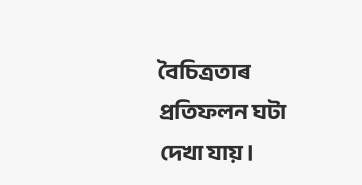বৈচিত্ৰতাৰ প্ৰতিফলন ঘটা দেখা যায়।